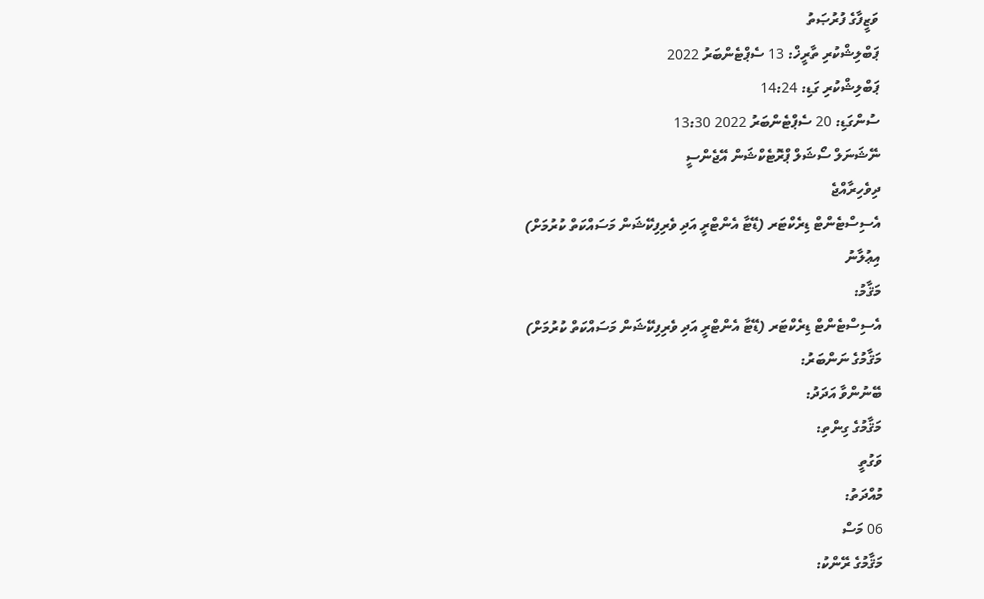ވަޒީފާގެ ފުރުޞަތު
ޕަބްލިޝްކުރި ތާރީޚް: 13 ސެޕްޓެންބަރު 2022
ޕަބްލިޝްކުރި ގަޑި: 14:24
ސުންގަޑި: 20 ސެޕްޓެންބަރު 2022 13:30
ނޭޝަނަލް ސޯޝަލް ޕްރޮޓެކްޝަން އޭޖެންސީ
ދިވެހިރާއްޖެ
އެސިސްޓެންޓް ޑިރެކްޓަރ (ޑޭޓާ އެންޓްރީ އަދި ވެރިފިކޭޝަން މަސައްކަތް ކުރުމަށް)
އިޢުލާނު
މަޤާމު:
އެސިސްޓެންޓް ޑިރެކްޓަރ (ޑޭޓާ އެންޓްރީ އަދި ވެރިފިކޭޝަން މަސައްކަތް ކުރުމަށް)
މަޤާމުގެ ނަންބަރު:
ބޭނުންވާ އަދަދު:
މަޤާމުގެ ގިންތި:
ވަގުތީ
މުއްދަތު:
06 މަސް
މަޤާމުގެ ރޭންކު: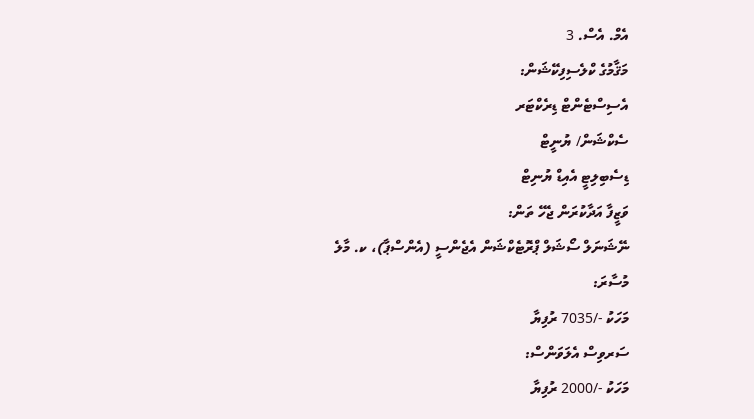އެމް. އެސް. 3
މަޤާމުގެ ކްލެސިފިކޭޝަން:
އެސިސްޓެންޓް ޑިރެކްޓަރ
ސެކްޝަން/ ޔުނީޓް
ޑިސެބިލިޓީ އެއިޑް ޔުނިޓް
ވަޒީފާ އަދާކުރަން ޖެހޭ ތަން:
ނޭޝަނަލް ސޯޝަލް ޕްރޮޓެކްޝަން އެޖެންސީ (އެންސްޕާ)، ކ. މާލެ
މުސާރަ:
މަހަކު -/7035 ރުފިޔާ
ސަރވިސް އެލަވަންސް:
މަހަކު -/2000 ރުފިޔާ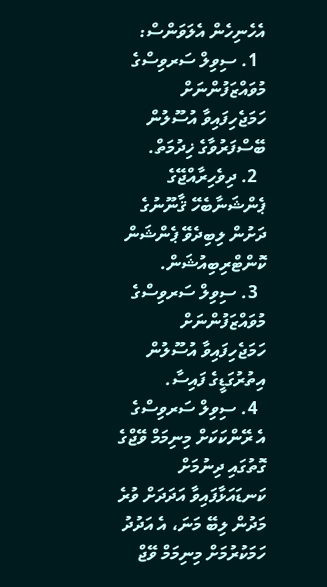އެހެނިހެން އެލަވަންސް:
  1. ސިވިލް ސަރވިސްގެ މުވައްޒަފުންނަށް ހަމަޖެހިފައިވާ އުސޫލުން ބޭސްފަރުވާގެ ޚިދުމަތް.
  2. ދިވެހިރާއްޖޭގެ ޕެންޝަނާބެހޭ ޤާނޫނުގެ ދަށުން ލިބިދެވޭ ޕެންޝަން ކޮންޓްރިބިއުޝަން.
  3. ސިވިލް ސަރވިސްގެ މުވައްޒަފުންނަށް ހަމަޖެހިފައިވާ އުސޫލުން އިތުރުގަޑީގެ ފައިސާ.
  4. ސިވިލް ސަރވިސްގެ އެ ރޭންކަކަށް މިނިމަމް ވޭޖްގެ ގޮތުގައި ދިނުމަށް ކަނޑައަޅާފައިވާ އަދަދަށް ވުރެ މަދުން ލިބޭ މަނަ، އެ އަދުދު ހަމަކުރުމަށް މިނިމަމް ވޭޖް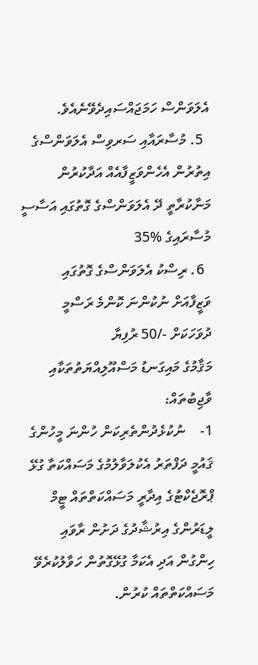އެލަވަންސް ހަމަޖައްސައިދެވޭނެއެވެ.
  5. މުސާރައާއި ސަރވިސް އެލަވަންސްގެ އިތުރުން އެހެންވަޒީފާއެއް އަދާކުރުން މަނާކުރާތީ ދޭ އެލަވަންސްގެ ގޮތުގައި އަސާސީ މުސާރައިގެ %35
  6. ރިސްކު އެލަވަންސްގެ ގޮތުގައި ވަޒީފާއަށް ނުކުންނަ ކޮންމެ ރަސްމީ ދުވަހަކަށް -/50 ރުފިޔާ
މަޤާމުގެ މައިގަނޑު މަސްއޫލިއްޔަތުތަކާއި ވާޖިބުތައް:
1-    ނުކުޅެދުންތެރިކަން ހުންނަ މީހުންގެ ޤައުމީ ދަފްތަރު އެކުލަވާލުމުގެ މަސައްކަތާ ގުޅޭ ޕްރޮޖެކްޓުގެ އިދާރީ މަސައްކަތްތައް ޓީމް ލީޑަރުންގެ އިރުޝާދުގެ ދަށުން ރާވައި ހިންގުން އަދި އެކަމާ ގުޅޭގޮތުން ހަވާލުކުރެވޭ މަސައްކަތްތައް ކުރުން.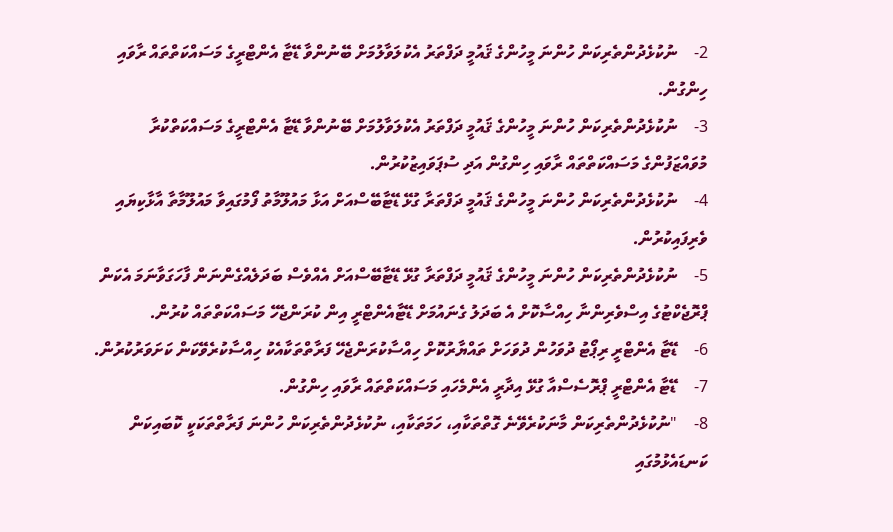2-    ނުކުޅެދުންތެރިކަން ހުންނަ މީހުންގެ ޤައުމީ ދަފްތަރު އެކުލަވާލުމަށް ބޭނުންވާ ޑޭޓާ އެންޓްރީގެ މަސައްކަތްތައް ރާވައި ހިންގުން.
3-    ނުކުޅެދުންތެރިކަން ހުންނަ މީހުންގެ ޤައުމީ ދަފްތަރު އެކުލަވާލުމަށް ބޭނުންވާ ޑޭޓާ އެންޓްރީގެ މަސައްކަތްކުރާ މުވައްޒަފުންގެ މަސައްކަތްތައް ރާވައި ހިންގުން އަދި ސުޕަވައިޒުކުރުން.
4-    ނުކުޅެދުންތެރިކަން ހުންނަ މީހުންގެ ޤައުމީ ދަފްތަރާ ގުޅޭ ޑޭޓާބޭސްއަށް އަޅާ މައުލޫމާތު ފޯމުގައިވާ މައުލޫމާތާ އާޅާކިޔައި ވެރިފައިކުރުން.
5-    ނުކުޅެދުންތެރިކަން ހުންނަ މީހުންގެ ޤައުމީ ދަފްތަރާ ގުޅޭ ޑޭޓާބޭސްއަށް އެއްވެސް ބަދަލެއްގެންނަން ފާހަގަވާނަމަ އެކަން ޕްރޮޖެކްޓުގެ އިސްވެރިންނާ ހިއްސާކޮށް އެ ބަދަލު ގެނައުމަށް ޑޭޓާއެންޓްރީ އިން ކުރަންޖެހޭ މަސައްކަތްތައް ކުރުން.
6-    ޑޭޓާ އެންޓްރީ ރިޕޯޓު ދުވަހުން ދުވަހަށް ތައްޔާރުކޮށް ހިއްސާކުރަންޖެހޭ ފަރާތްތަކާއެކު ހިއްސާކުރެވޭކަން ކަށަވަރުކުރުން.
7-    ޑޭޓާ އެންޓްރީ ޕްރޮސެސްއާ ގުޅޭ އިދާރީ އެންމެހައި މަސައްކަތްތައް ރާވައި ހިންގުން.
8-    "ނުކުޅެދުންތެރިކަން މާނަކުރެވޭނެ ގޮތްތަކާއި، ހަމަތަކާއި، ނުކުޅެދުންތެރިކަން ހުންނަ ފަރާތްތަކަކީ ކޮބައިކަން ކަނޑައެޅުމުގައި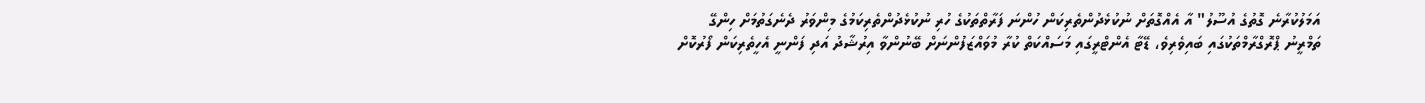އަމަލުކުރާނެ ގޮތުގެ އުސޫލު" އާ އެއްގޮތަށް ނުކުޅެދުންތެރިކަން ހުންނަ ފަރާތްތަކުގެ ހުރި ނުކުޅެދުންތެރިކަމުގެ މިންވަރު ދެނެގަތުމަށް ހިންގޭ ތަމްރީނު ޕްރޮގްރާމްތަކުގައި ބައިވެރިވެ، ޑޭޓާ އެންޓްރީގައި މަސައްކަތް ކުރާ މުވައްޒަފުންނަށް ބޭނުންވާ އިރުޝާދު އަދި ފަންނީ އެހީތެރިކަން ފޯރުކޮށް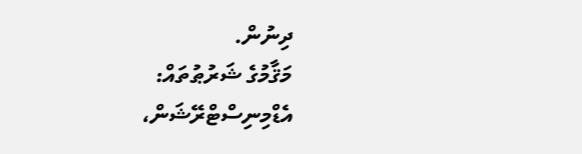ދިނުން.
މަޤާމުގެ ޝަރުޠުތައް:
އެޑްމިނިސްޓްރޭޝަން،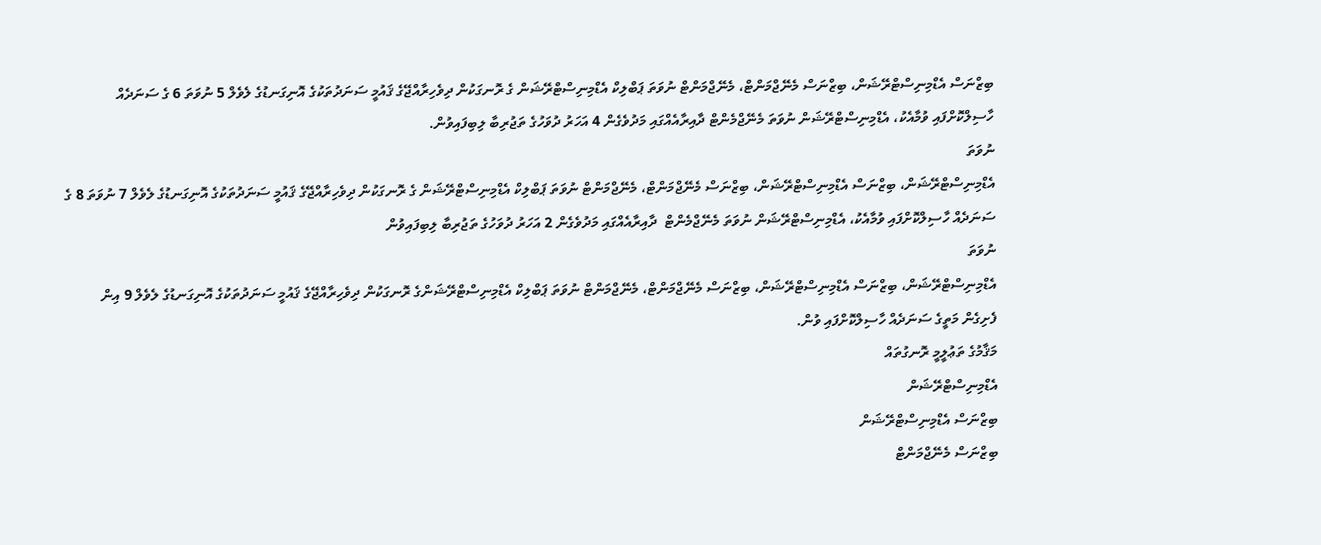ބިޒްނަސް އެޑްމިނިސްޓްރޭޝަން، ބިޒްނަސް މެނޭޖްމަންޓް، މެނޭޖްމަންޓް ނުވަތަ ޕަބްލިކް އެޑްމިނިސްޓްރޭޝަން ގެ ރޮނގަކުން ދިވެހިރާއްޖޭގެ ޤައުމީ ސަނަދުތަކުގެ އޮނިގަނޑުގެ ލެވެލް 5 ނުވަތަ 6 ގެ ސަނަދެއް ހާސިލްކޮށްފައި ވުމާއެކު، އެޑްމިނިސްޓްރޭޝަން ނުވަތަ މެނޭޖްމެންޓް ދާއިރާއެއްގައި މަދުވެގެން 4 އަހަރު ދުވަހުގެ ތަޖުރިބާ ލިބިފައިވުން.
ނުވަތަ
އެޑްމިނިސްޓްރޭޝަން، ބިޒްނަސް އެޑްމިނިސްޓްރޭޝަން، ބިޒްނަސް މެނޭޖްމަންޓް، މެނޭޖްމަންޓް ނުވަތަ ޕަބްލިކް އެޑްމިނިސްޓްރޭޝަން ގެ ރޮނގަކުން ދިވެހިރާއްޖޭގެ ޤައުމީ ސަނަދުތަކުގެ އޮނިގަނޑުގެ ލެވެލް 7 ނުވަތަ 8 ގެ ސަނަދެއް ހާސިލްކޮށްފައި ވުމާއެކު، އެޑްމިނިސްޓްރޭޝަން ނުވަތަ މެނޭޖްމެންޓް  ދާއިރާއެއްގައި މަދުވެގެން 2 އަހަރު ދުވަހުގެ ތަޖުރިބާ ލިބިފައިވުން
ނުވަތަ
އެޑްމިނިސްޓްރޭޝަން، ބިޒްނަސް އެޑްމިނިސްޓްރޭޝަން، ބިޒްނަސް މެނޭޖްމަންޓް، މެނޭޖްމަންޓް ނުވަތަ ޕަބްލިކް އެޑްމިނިސްޓްރޭޝަންގެ ރޮނގަކުން ދިވެހިރާއްޖޭގެ ޤައުމީ ސަނަދުތަކުގެ އޮނިގަނޑުގެ ލެވެލް 9 އިން ފެށިގެން މަތީގެ ސަނަދެއް ހާސިލްކޮށްފައި ވުން.
މަޤާމުގެ ތަޢުލީމީ ރޮނގުތައް
އެޑްމިނިސްޓްރޭޝަން
ބިޒްނަސް އެޑްމިނިސްޓްރޭޝަން
ބިޒްނަސް މެނޭޖްމަންޓް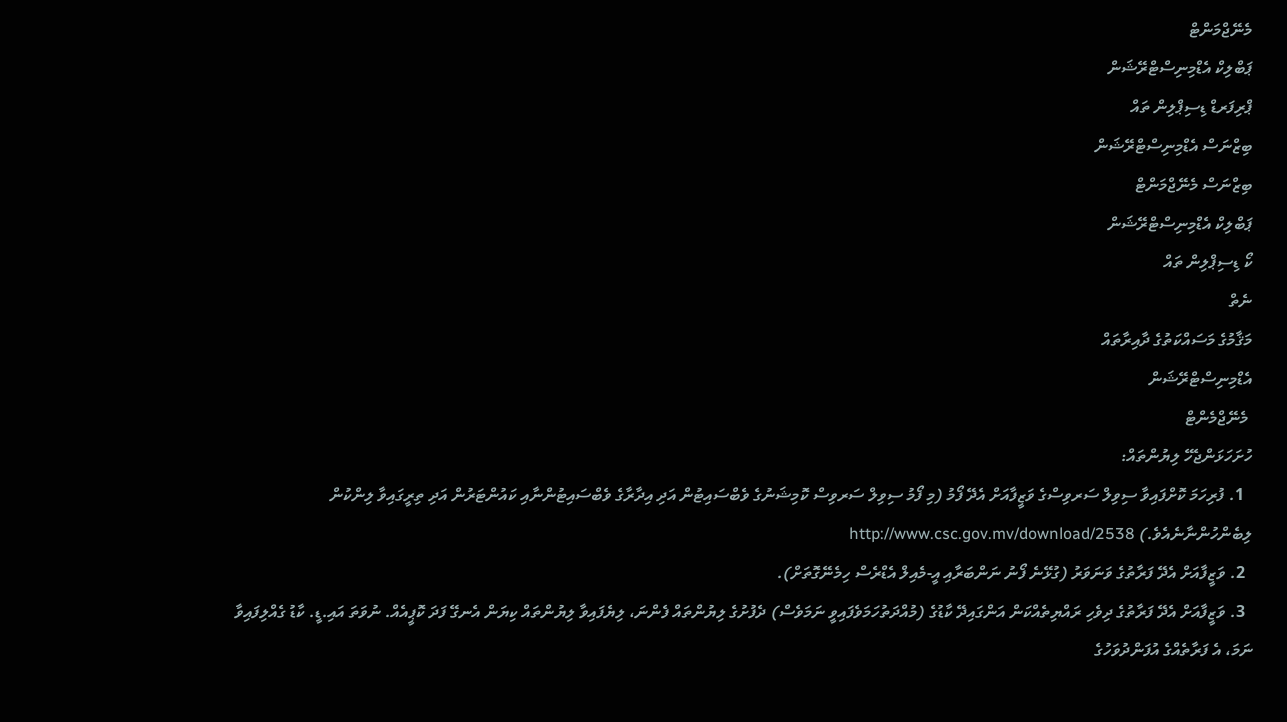މެނޭޖްމަންޓް
ޕަބްލިކް އެޑްމިނިސްޓްރޭޝަން
ޕްރިފަރޑް ޑިސިޕްލިން ތައް
ބިޒްނަސް އެޑްމިނިސްޓްރޭޝަން
ބިޒްނަސް މެނޭޖްމަންޓް
ޕަބްލިކް އެޑްމިނިސްޓްރޭޝަން
ކޯ ޑިސިޕްލިން ތައް
ނެތް
މަޤާމުގެ މަސައްކަތުގެ ދާއިރާތައް
އެޑްމިނިސްޓްރޭޝަން
 މެނޭޖްމެންޓް
ހުށަހަޅަންޖެހޭ ލިޔުންތައް:
  1. ފުރިހަމަ ކޮށްފައިވާ ސިވިލް ސަރވިސްގެ ވަޒީފާއަށް އެދޭ ފޯމު (މި ފޯމު ސިވިލް ސަރވިސް ކޮމިޝަނުގެ ވެބްސައިޓުން އަދި އިދާރާގެ ވެބްސައިޓުންނާއި ކައުންޓަރުން އަދި ތިރީގައިވާ ލިންކުން ލިބެންހުންނާނެއެވެ.) http://www.csc.gov.mv/download/2538
  2. ވަޒީފާއަށް އެދޭ ފަރާތުގެ ވަނަވަރު (ގުޅޭނެ ފޯނު ނަންބަރާއި އީ-މެއިލް އެޑްރެސް ހިމެނޭގޮތަށް).
  3. ވަޒީފާއަށް އެދޭ ފަރާތުގެ ދިވެހި ރައްޔިތެއްކަން އަންގައިދޭ ކާޑުގެ (މުއްދަތުހަމަވެފައިވީ ނަމަވެސް) ދެފުށުގެ ލިޔުންތައް ފެންނަ، ލިޔެފައިވާ ލިޔުންތައް ކިޔަން އެނގޭ ފަދަ ކޮޕީއެއް. ނުވަތަ އައި.ޑީ. ކާޑު ގެއްލިފައިވާ ނަމަ، އެ ފަރާތެއްގެ އުފަންދުވަހުގެ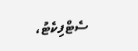ސެޓްފިކެޓު،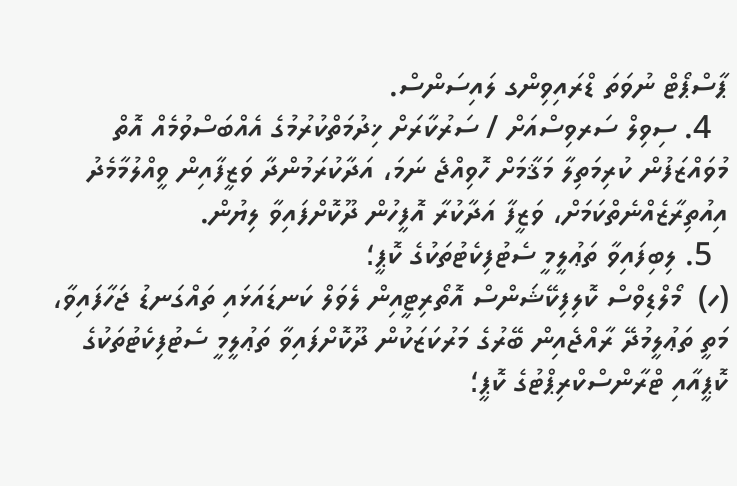ޕާސްޕޯޓް ނުވަތަ ޑްރައިވިންގ ލައިސަންސް.
  4. ސިވިލް ސަރވިސްއަށް / ސަރުކާރަށް ޚިދުމަތްކުރުމުގެ އެއްބަސްވުމެއް އޮތް މުވައްޒަފުން ކުރިމަތިލާ މަޤާމަށް ހޮވިއްޖެ ނަމަ، އަދާކުރަމުންދާ ވަޒީފާއިން ވީއްލުމާމެދު އިއުތިރާޒެއްނެތްކަމަށް، ވަޒީފާ އަދާކުރާ އޮފީހުން ދޫކޮށްފައިވާ ލިޔުން.
  5. ލިބިފައިވާ ތަޢުލީމީ ސެޓުފިކެޓުތަކުގެ ކޮޕީ؛
(ހ)  މޯލްޑިވްސް ކޮލިފިކޭޝަންސް އޮތޯރިޓީއިން ލެވަލް ކަނޑައަޅައި ތައްގަނޑު ޖަހާފައިވާ، މަތީ ތަޢުލީމުދޭ ރާއްޖެއިން ބޭރުގެ މަރުކަޒަކުން ދޫކޮށްފައިވާ ތަޢުލީމީ ސެޓުފިކެޓުތަކުގެ ކޮޕީއާއި ޓްރާންސްކްރިޕްޓުގެ ކޮޕީ؛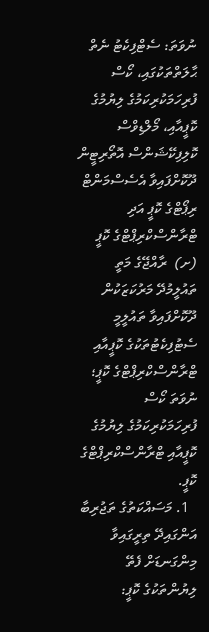ނުވަތަ: ސެޓްފިކެޓު ނެތް ޙާލަތްތަކުގައި، ކޯސް ފުރިހަމަކުރިކަމުގެ ލިޔުމުގެ ކޮޕީއާއި، މޯލްޑިވްސް ކޮލިފިކޭޝަންސް އޮތޯރިޓީން ދޫކޮށްފައިވާ އެސެސްމަންޓް ރިޕޯޓްގެ ކޮޕީ އަދި ޓްރާންސްކްރިޕްޓްގެ ކޮޕީ
(ށ)  ރާއްޖޭގެ މަތީ ތައުލީމުދޭ މަރުކަޒަކުން ދޫކޮށްފައިވާ ތައުލީމީ ސެޓުފިކެޓުތަކުގެ ކޮޕީއާއި ޓްރާންސްކްރިޕްޓްގެ ކޮޕީ؛ ނުވަތަ ކޯސް ފުރިހަމަކުރިކަމުގެ ލިޔުމުގެ ކޮޕީއާއި ޓްރާންސްކްރިޕްޓްގެ ކޮޕީ.
  1. މަސައްކަތުގެ ތަޖުރިބާ އަންގައިދޭ ތިރީގައިވާ މިންގަނޑަށް ފެތޭ ލިޔުންތަކުގެ ކޮޕީ: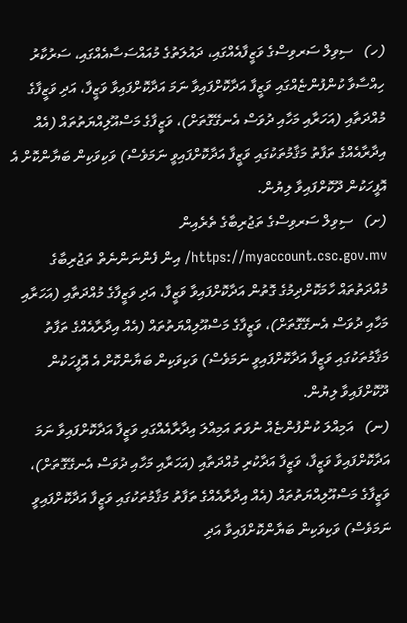(ހ)   ސިވިލް ސަރވިސްގެ ވަޒީފާއެއްގައި، ދައުލަތުގެ މުއައްސަސާއެއްގައި، ސަރުކާރު ހިއްސާވާ ކުންފުންޏެއްގައި ވަޒީފާ އަދާކޮށްފައިވާ ނަމަ އަދާކޮށްފައިވާ ވަޒީފާ، އަދި ވަޒީފާގެ މުއްދަތާއި (އަހަރާއި މަހާއި ދުވަސް އެނގޭގޮތަށް)، ވަޒީފާގެ މަސްއޫލިއްޔަތުތައް (އެއް އިދާރާއެއްގެ ތަފާތު މަޤާމުތަކުގައި ވަޒީފާ އަދާކޮށްފައިވީ ނަމަވެސް) ވަކިވަކިން ބަޔާންކޮށް އެ އޮފީހަކުން ދޫކޮށްފައިވާ ލިޔުން.
(ށ)   ސިވިލް ސަރވިސްގެ ތަޖުރިބާގެ ތެރެއިން https://myaccount.csc.gov.mv/ އިން ފެންނަންނެތް ތަޖުރިބާގެ މުއްދަތުތައް ހާމަކޮށްދިމުގެ ގޮތުން އަދާކޮށްފައިވާ ވަޒީފާ، އަދި ވަޒީފާގެ މުއްދަތާއި (އަހަރާއި މަހާއި ދުވަސް އެނގޭގޮތަށް)، ވަޒީފާގެ މަސްއޫލިއްޔަތުތައް (އެއް އިދާރާއެއްގެ ތަފާތު މަޤާމުތަކުގައި ވަޒީފާ އަދާކޮށްފައިވީ ނަމަވެސް) ވަކިވަކިން ބަޔާންކޮށް އެ އޮފީހަކުން ދޫކޮށްފައިވާ ލިޔުން.
(ނ)   އަމިއްލަ ކުންފުންޏެއް ނުވަތަ އަމިއްލަ އިދާރާއެއްގައި ވަޒީފާ އަދާކޮށްފައިވާ ނަމަ އަދާކޮށްފައިވާ ވަޒީފާ، ވަޒީފާ އަދާކުރި މުއްދަތާއި (އަހަރާއި މަހާއި ދުވަސް އެނގޭގޮތަށް)، ވަޒީފާގެ މަސްއޫލިއްޔަތުތައް (އެއް އިދާރާއެއްގެ ތަފާތު މަޤާމުތަކުގައި ވަޒީފާ އަދާކޮށްފައިވީ ނަމަވެސް) ވަކިވަކިން ބަޔާންކޮށްފައިވާ އަދި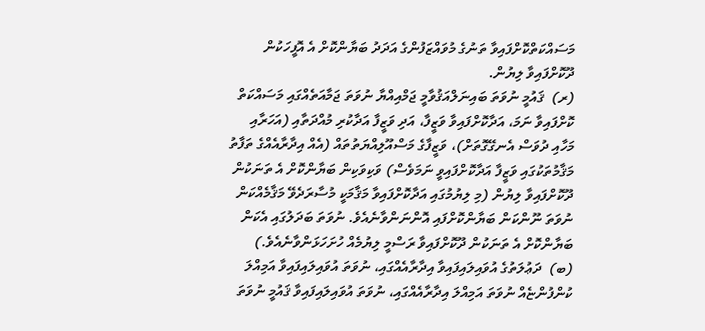މަސައްކަތްކޮށްފައިވާ ތަނުގެ މުވައްޒަފުންގެ އަދަދު ބަޔާންކޮށް އެ އޮފީހަކުން ދޫކޮށްފައިވާ ލިޔުން.
(ރ)  ޤައުމީ ނުވަތަ ބައިނަލްއަޤުވާމީ ޖަމްއިއްޔާ ނުވަތަ ޖަމާއަތެއްގައި މަސައްކަތް ކޮށްފައިވާ ނަމަ، އަދާކޮށްފައިވާ ވަޒީފާ، އަދި ވަޒީފާ އަދާކުރި މުއްދަތާއި (އަހަރާއި މަހާއި ދުވަސް އެނގޭގޮތަށް)، ވަޒީފާގެ މަސްއޫލިއްޔަތުތައް (އެއް އިދާރާއެއްގެ ތަފާތު މަޤާމުތަކުގައި ވަޒީފާ އަދާކޮށްފައިވީ ނަމަވެސް) ވަކިވަކިން ބަޔާންކޮށް އެ ތަނަކުން ދޫކޮށްފައިވާ ލިޔުން (މި ލިޔުމުގައި އަދާކޮށްފައިވާ މަޤާމަކީ މުސާރަދެވޭ މަޤާމެއްކަން ނުވަތަ ނޫންކަން ބަޔާންކޮށްފައި އޮންނަންވާނެއެވެ. ނުވަތަ ބަދަލުގައި އެކަން ބަޔާންކޮށް އެ ތަނަކުން ދޫކޮށްފައިވާ ރަސްމީ ލިޔުމެއް ހުށަހަޅަންވާނެއެވެ.)
(ބ)  ދަޢުލަތުގެ އުވައިލައިފައިވާ އިދާރާއެއްގައި، ނުވަތަ އުވައިލައިފައިވާ އަމިއްލަ ކުންފުންޏެއް ނުވަތަ އަމިއްލަ އިދާރާއެއްގައި، ނުވަތަ އުވައިލައިފައިވާ ޤައުމީ ނުވަތަ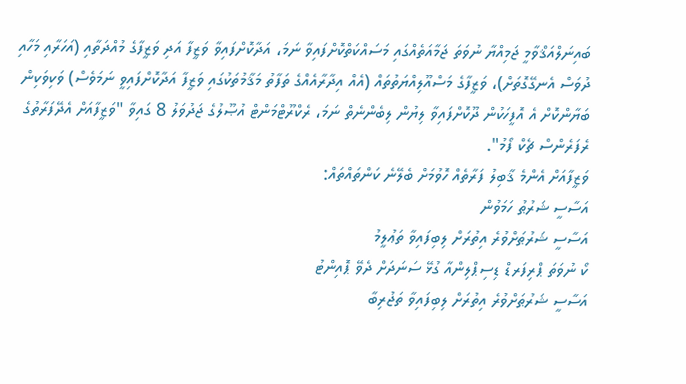ބައިނަލްއަޤްވާމީ ޖަމިއްޔާ ނުވަތަ ޖަމާއަތެއްގައި މަސައްކަތްކޮށްފައިވާ ނަމަ، އަދާކޮށްފައިވާ ވަޒީފާ އަދި ވަޒީފާގެ މުއްދަތާއި (އަހަރާއި މަހާއި ދުވަސް އެނގޭގޮތަށް)، ވަޒީފާގެ މަސްއޫލިއްޔަތުތައް (އެއް އިދާރާއެއްގެ ތަފާތު މަޤާމުތަކުގައި ވަޒީފާ އަދާކޮށްފައިވީ ނަމަވެސް) ވަކިވަކިން ބަޔާންކޮށް އެ އޮފީހަކުން ދޫކޮށްފައިވާ ލިޔުން ލިބެންނެތް ނަމަ، ރެކްރޫޓްމަންޓް އުޞޫލުގެ ޖަދުވަލު 8 ގައިވާ "ވަޒީފާއަށް އެދޭފަރާތުގެ ރެފަރެންސް ޗެކް ފޯމު".
ވަޒީފާއަށް އެންމެ ޤާބިލު ފަރާތެއް ހޮވުމަށް ބެލޭނެ ކަންތައްތައް:
އަސާސީ ޝަރުޠު ހަމަވުން
އަސާސީ ޝަރުޠަށްވުރެ އިތުރަށް ލިބިފައިވާ ތަޢުލީމު
ކޯ ނުވަތަ ޕްރިފަރޑް ޑިސިޕްލިންއާ ގުޅޭ ސަނަދަށް ދެވޭ ޕޮއިންޓު
އަސާސީ ޝަރުޠަށްވުރެ އިތުރަށް ލިބިފައިވާ ތަޖުރިބާ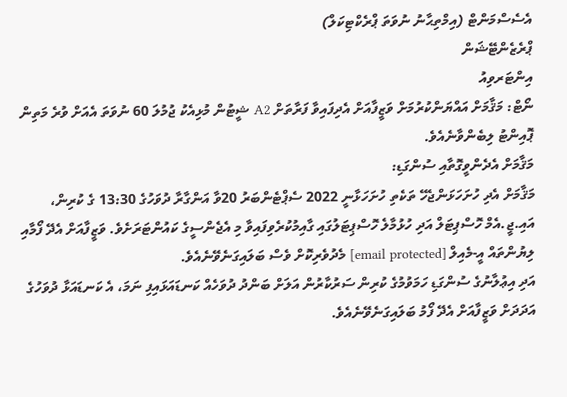އެސެސްމަންޓް (އިމްތިޙާނު ނުވަތަ ޕްރެކްޓިކަލް)
ޕްރެޒެންޓޭޝަން
އިންޓަރވިއު
ނޯޓް: މަޤާމަށް އައްޔަންކުރުމަށް ވަޒީފާއަށް އެދިފައިވާ ފަރާތަށް A2 ޝީޓުން މުޅިއެކު ޖުމުލަ 60 ނުވަތަ އެއަށް ވުރެ މަތިން ޕޮއިންޓު ލިބެންވާނެއެވެ.
މަޤާމަށް އެދެންވީގޮތާއި ސުންގަޑި:
މަޤާމަށް އެދި ހުށަހަޅަންޖެހޭ ތަކެތި ހުށަހަޅާނީ 2022 ސެޕްޓެންބަރު 20ވާ އަންގާރާ ދުވަހުގެ 13:30 ގެ ކުރިން، އައި.ޖީ.އެމް ހޮސްޕިޓަލް އަދި ހުޅުމާލެ ހޮސްޕިޓަލުގައި ގާއިމުކުރެވިފައިވާ މި އެޖެންސީގެ ކައުންޓަރަށެވެ. ވަޒީފާއަށް އެދޭ ފޯމާއި ލިޔުންތައް އީ-މެއިލް [email protected] މެދުވެރިކޮށް ވެސް ބަލައިގަނެވޭނެއެވެ.
އަދި އިޢުލާނުގެ ސުންގަޑި ހަމަވުމުގެ ކުރިން ސަރުކާރުން އަލަށް ބަންދު ދުވަހެއް ކަނޑައަޅައިފި ނަމަ، އެ ކަނޑައަޅާ ދުވަހުގެ އަދަދަށް ވަޒީފާއަށް އެދޭ ފޯމު ބަލައިގަނެވޭނެއެވެ.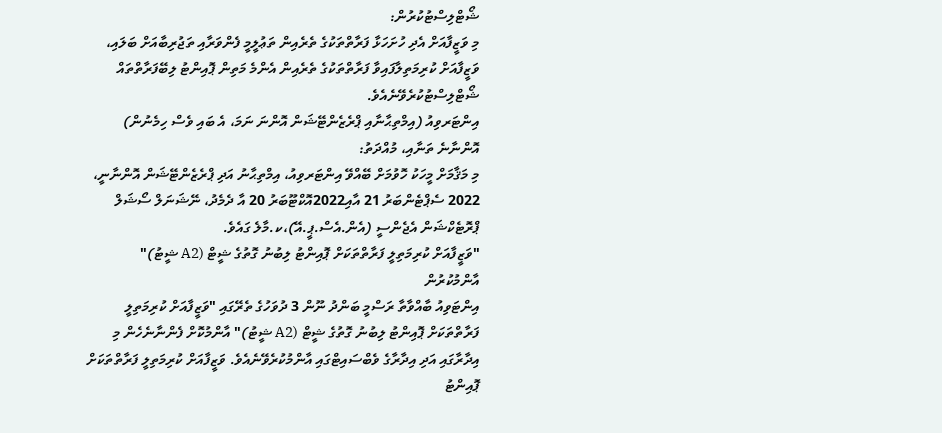ޝޯޓްލިސްޓުކުރުން:
މި ވަޒީފާއަށް އެދި ހުށަހަޅާ ފަރާތްތަކުގެ ތެރެއިން ތަޢުލީމީ ފެންވަރާއި ތަޖުރިބާއަށް ބަލައި، ވަޒީފާއަށް ކުރިމަތިލާފައިވާ ފަރާތްތަކުގެ ތެރެއިން އެންމެ މަތިން ޕޮއިންޓު ލިބޭފަރާތްތައް ޝޯޓްލިސްޓުކުރެވޭނެއެވެ.
އިންޓަރވިއު (އިމްތިޙާނާއި ޕްރެޒެންޓޭޝަން އޮންނަ ނަމަ، އެ ބައި ވެސް ހިމެނުން) އޮންނާނެ ތަނާއި، މުއްދަތު:
މި މަޤާމަށް މީހަކު ހޮވުމަށް ބޭއްވޭ އިންޓަރވިއު، އިމްތިޙާނު އަދި ޕްރެޒެންޓޭޝަން އޮންނާނީ، 2022 ސެޕްޓެންބަރު 21 އާއި2022އޮކްޓޫބަރު 20 އާ ދެމެދު، ނޭޝަނަލް ސޯޝަލް ޕްރޮޓެކްޝަން އެޖެންސީ (އެން.އެސް.ޕީ.އޭ)،ކ.މާލެ ގައެވެ.
"ވަޒީފާއަށް ކުރިމަތިލީ ފަރާތްތަކަށް ޕޮއިންޓު ލިބުނު ގޮތުގެ ޝީޓް (A2 ޝީޓު)" އާންމުކުރުން
އިންޓަވިއު ބާއްވާތާ ރަސްމީ ބަންދު ނޫން 3 ދުވަހުގެ ތެރޭގައި "ވަޒީފާއަށް ކުރިމަތިލީ ފަރާތްތަކަށް ޕޮއިންޓު ލިބުނު ގޮތުގެ ޝީޓް (A2 ޝީޓު)" އާންމުކޮށް ފެންނާނެހެން މި އިދާރާގައި އަދި އިދާރާގެ ވެބްސައިޓްގައި އާންމުކުރެވޭނެއެވެ. ވަޒީފާއަށް ކުރިމަތިލީ ފަރާތްތަކަށް ޕޮއިންޓު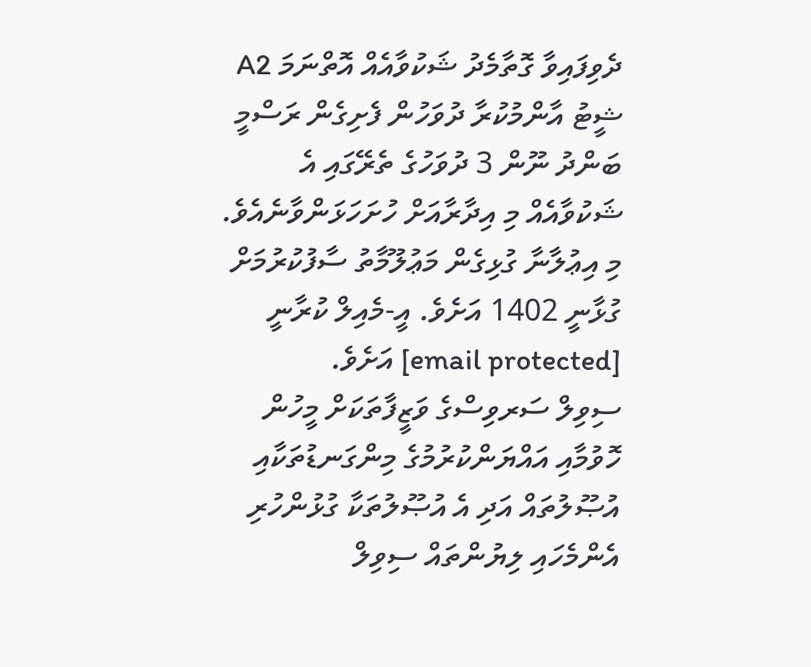ދެވިފައިވާ ގޮތާމެދު ޝަކުވާއެއް އޮތްނަމަ A2 ޝީޓު އާންމުކުރާ ދުވަހުން ފެށިގެން ރަސްމީ ބަންދު ނޫން 3 ދުވަހުގެ ތެރޭގައި އެ ޝަކުވާއެއް މި އިދާރާއަށް ހުށަހަޅަންވާނެއެވެ.
މި އިޢުލާނާ ގުޅިގެން މަޢުލޫމާތު ސާފުކުރުމަށް ގުޅާނީ 1402 އަށެވެ. އީ-މެއިލް ކުރާނީ [email protected] އަށެވެ.
ސިވިލް ސަރވިސްގެ ވަޒީފާތަކަށް މީހުން ހޮވުމާއި އައްޔަންކުރުމުގެ މިންގަނޑުތަކާއި އުޞޫލުތައް އަދި އެ އުޞޫލުތަކާ ގުޅުންހުރި އެންމެހައި ލިޔުންތައް ސިވިލް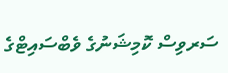ސަރވިސް ކޮމިޝަނުގެ ވެބްސައިޓްގެ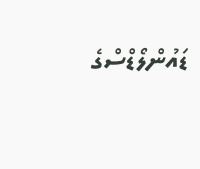ޑައުންލޯޑްސްގެ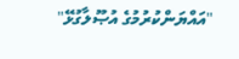"އައްޔަންކުރުމުގެ އުޞޫލާގުޅޭ"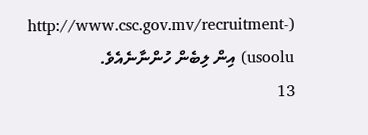(http://www.csc.gov.mv/recruitment-usoolu) އިން ލިބެން ހުންނާނެއެވެ.
13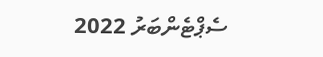ސެޕްޓެންބަރު 2022